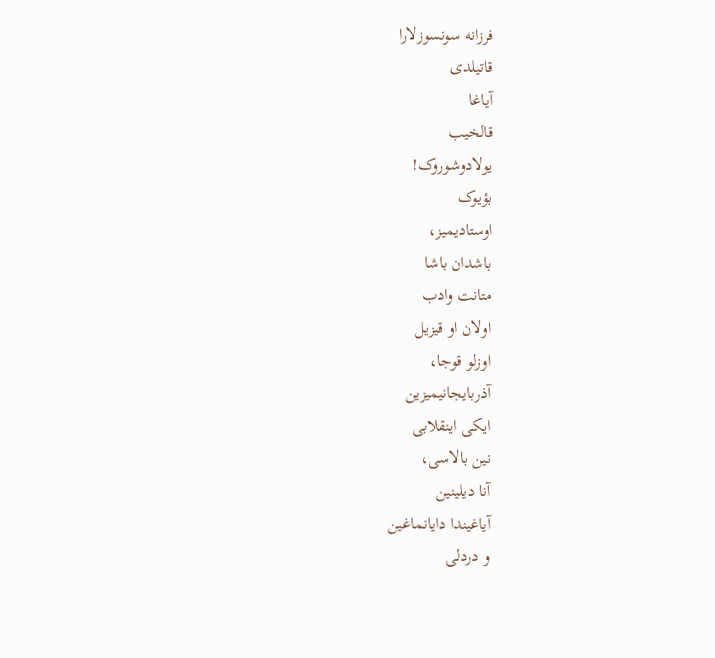فرزانه سونسوزلارا
قاتيلدى
آیاغا
قالخیب
یولادوشوروک!
بؤیوک
اوستادیمیز،
باشدان باشا
متانت وادب
اولان او قیزیل
اوزلو قوجا،
آذربایجانیمیزین
ایکی اینقلابی
نین بالاسی،
آنا دیلینین
آیاغیندا دایانماغین
و دردلی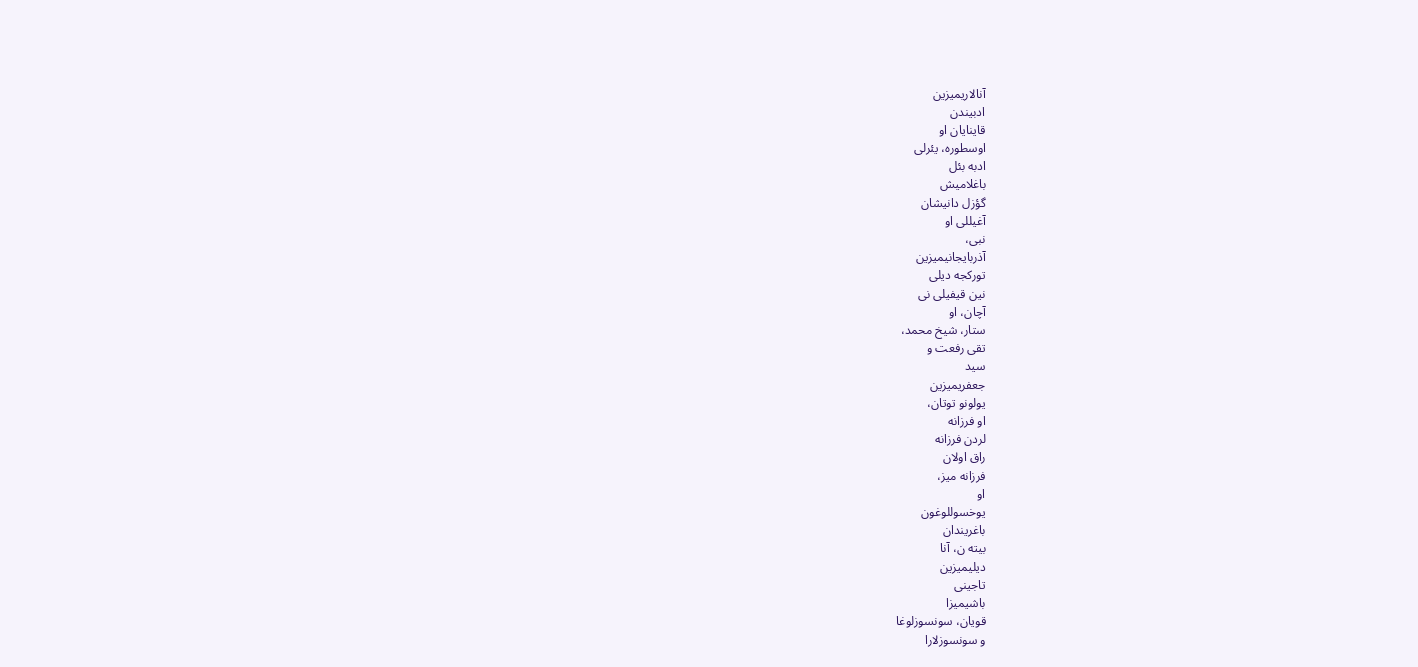آنالاریمیزین
ادبیندن
قاینایان او
اوسطوره، یئرلی
ادبه بئل
باغلامیش
گؤزل دانیشان
آغیللی او
نبی،
آذربایجانیمیزین
تورکجه دیلی
نین قیفیلی نی
آچان، او
ستار، شیخ محمد،
تقی رفعت و
سید
جعفریمیزین
یولونو توتان،
او فرزانه
لردن فرزانه
راق اولان
فرزانه میز،
او
یوخسوللوغون
باغریندان
بیته ن، آنا
دیلیمیزین
تاجینی
باشیمیزا
قویان، سونسوزلوغا
و سونسوزلارا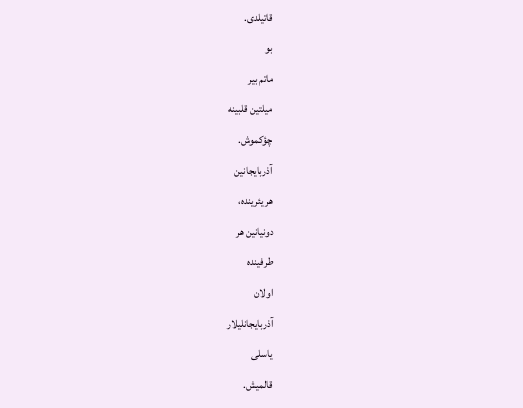قاتیلدی.
بو
ماتم بیر
میلتین قلبینه
چؤکموش.
آذربایجانین
هر یئرینده،
دونیانین هر
طرفینده
اولان
آذربایجانلیلار
یاسلی
قالمیش.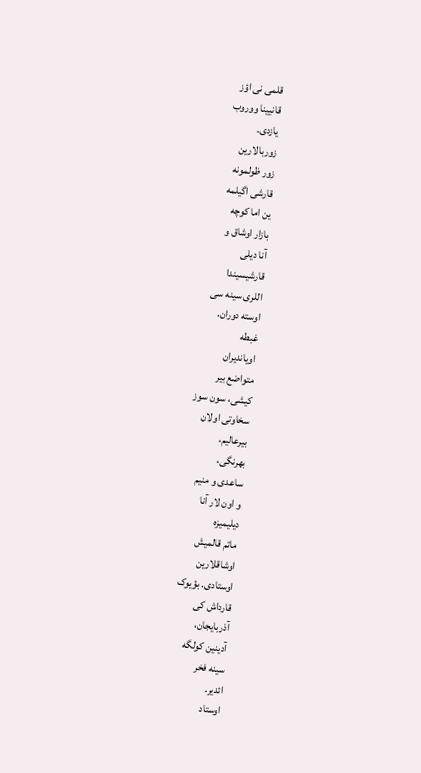قلمی نی اؤز
قانیینا ووروب
یازدی.
زوربالارین
زور ظولمونه
قارشی اگیلمه
ین اما کوچه
بازار اوشاق و
آنا دیلی
قارشیسیندا
اللری سینه سی
اوسته دوران.
غبطه
اویاندیران
متواضع بیر
کیشی، سون سوز
سخاوتی اولان
بیرعالیم،
بهرنگی،
ساعدی و منیم
و اون لار آنا
دیلیمیزه
ماتم قالمیش
اوشاقلارین
اوستادی. بؤیوک
قارداش کی
آذربایجان،
آدینین کولگه
سینه فخر
ائدیر.
اوستاد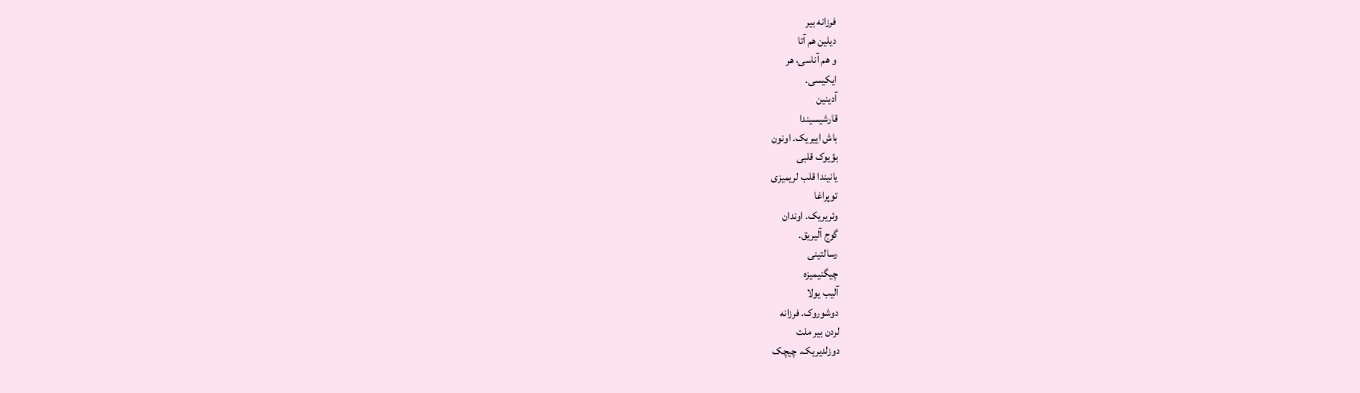فرزانه بیر
دیلین هم آتا
و هم آناسی، هر
ایکیسی.
آدینین
قارشیسیندا
باش اییریک. اونون
بؤیوک قلبی
یانیندا قلب لریمیزی
توپراغا
وئریریک. اوندان
گوج آلیریق.
رسالتینی
چیگنیمیزه
آلیب یولا
دوشوروک. فرزانه
لردن بیر ملت
دوزلدیریک. چیچک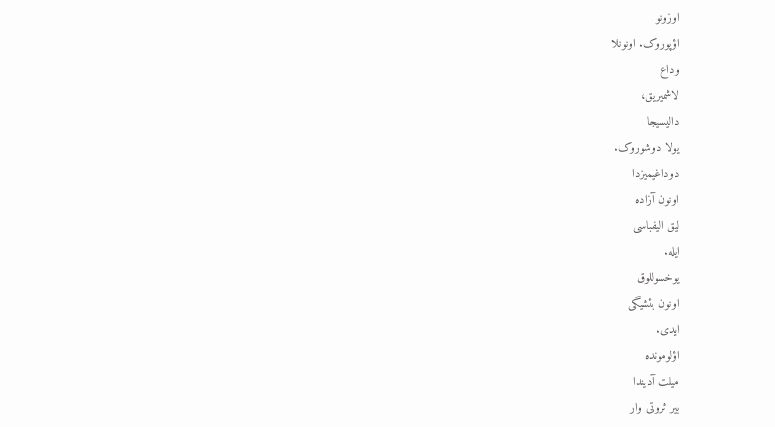اوزونو
اؤپوروک. اونونلا
وداع
لاشمیریق،
دالیسیجا
یولا دوشوروک.
دوداغیمیزدا
اونون آزاده
لیق الیفباسی
ایله.
یوخسوللوق
اونون بئشیگی
ایدی.
اؤلومونده
میلت آدیندا
بیر ثروتی وار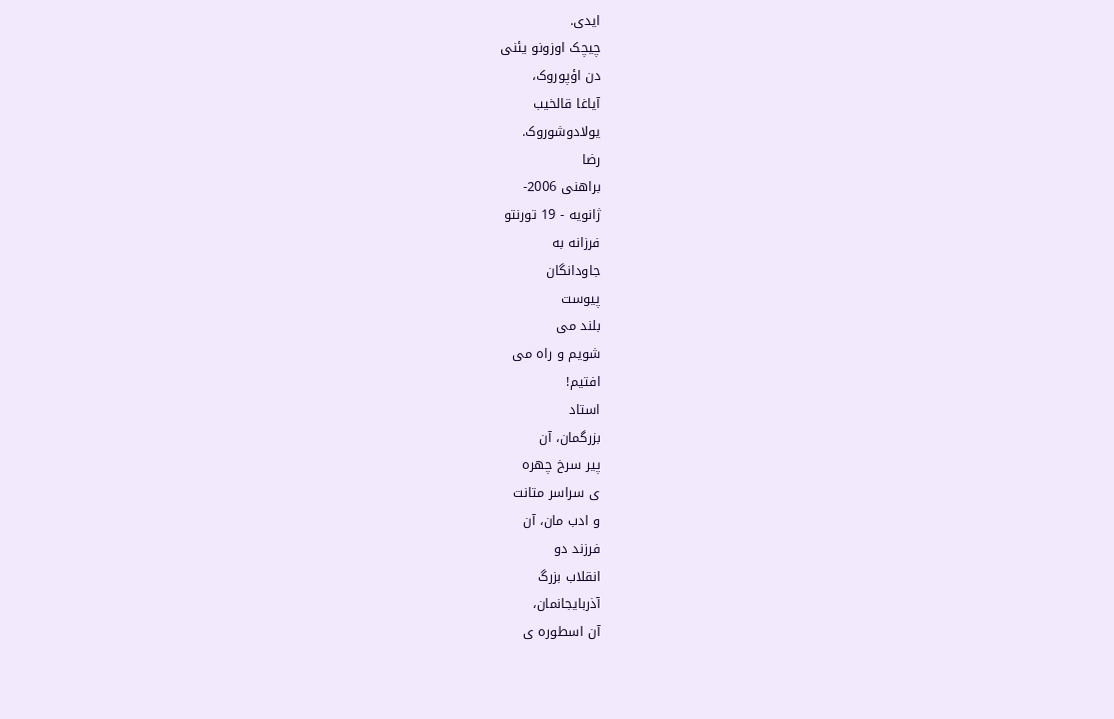ایدی.
چیچک اوزونو یئنی
دن اؤپوروک،
آیاغا قالخیب
یولادوشوروک.
رضا
براهنی 2006-
ژانویه - 19 تورنتو
فرزانه به
جاودانگان
پيوست
بلند می
شویم و راه می
افتیم!
استاد
بزرگمان، آن
پیر سرخ چهره
ی سراسر متانت
و ادب مان، آن
فرزند دو
انقلاب بزرگ
آذربایجانمان،
آن اسطوره ی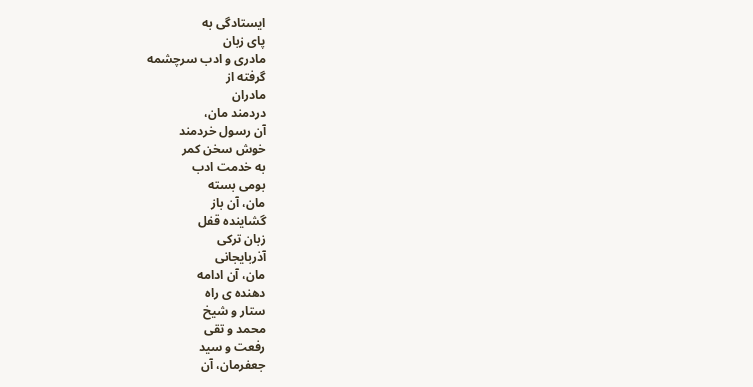ایستادگی به
پای زبان
مادری و ادب سرچشمه
گرفته از
مادران
دردمند مان،
آن رسول خردمند
خوش سخن کمر
به خدمت ادب
بومی بسته
مان، آن باز
گشاینده قفل
زبان ترکی
آذربایجانی
مان، آن ادامه
دهنده ی راه
ستار و شیخ
محمد و تقی
رفعت و سید
جعفرمان، آن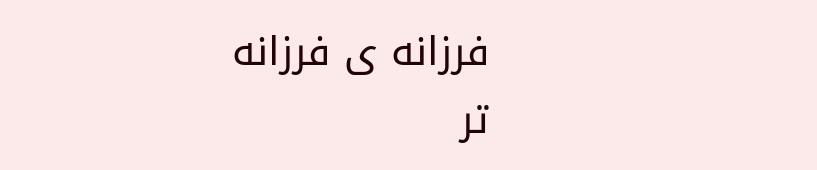فرزانه ی فرزانه
تر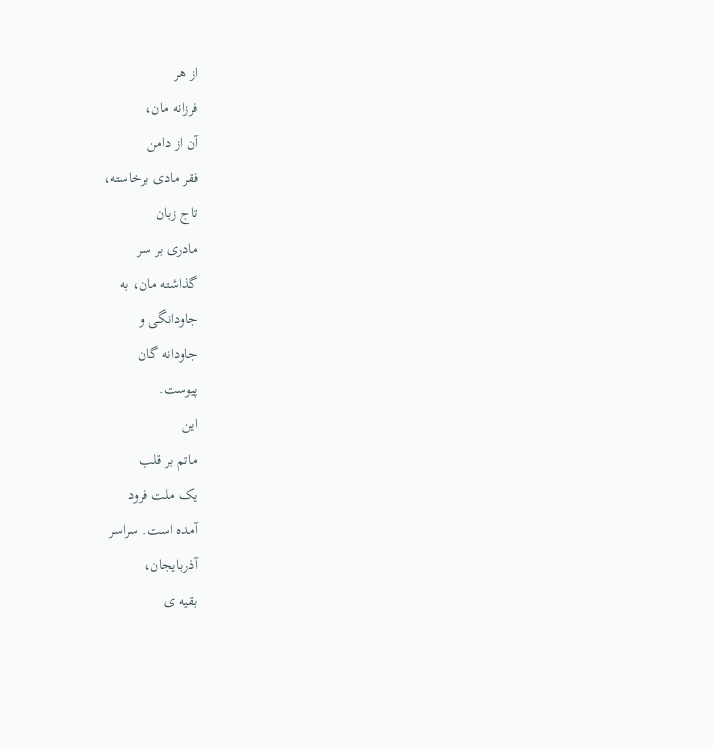از هر
فرزانه مان،
آن از دامن
فقر مادی برخاسته،
تاج زبان
مادری بر سر
گذاشته مان، به
جاودانگی و
جاودانه گان
پیوست.
این
ماتم بر قلب
یک ملت فرود
آمده است. سراسر
آذربایجان،
بقیه ی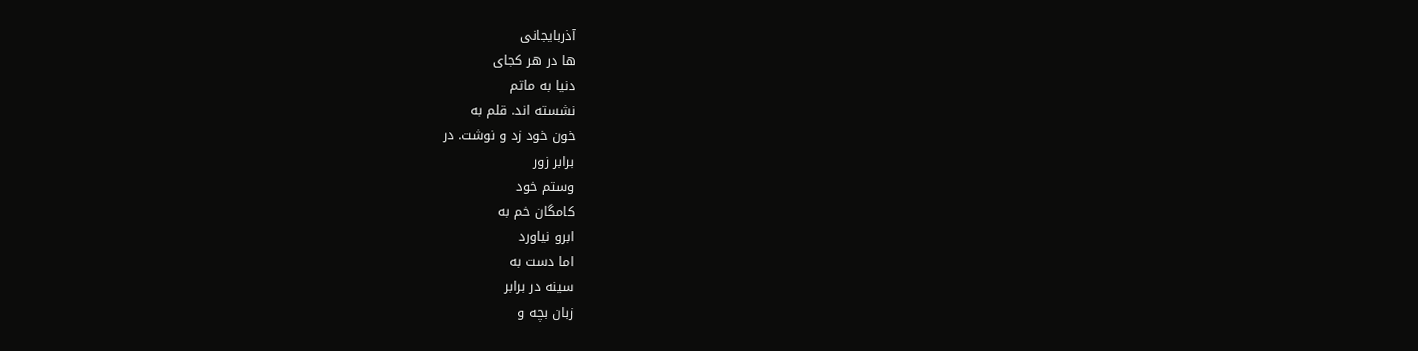آذربایجانی
ها در هر کجای
دنیا به ماتم
نشسته اند. قلم به
خون خود زد و نوشت. در
برابر زور
وستم خود
کامگان خم به
ابرو نیاورد
اما دست به
سینه در برابر
زبان بچه و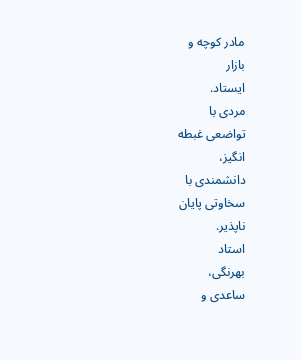مادر کوچه و
بازار
ایستاد.
مردی با
تواضعی غبطه
انگیز،
دانشمندی با
سخاوتی پایان
ناپذیر.
استاد
بهرنگی،
ساعدی و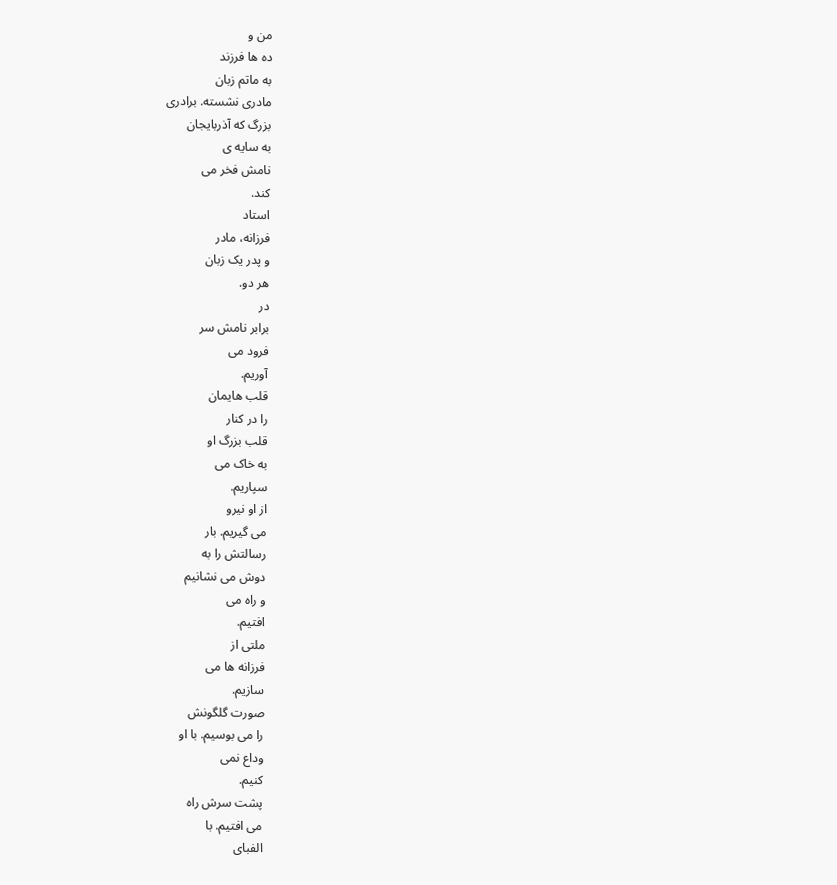من و
ده ها فرزند
به ماتم زبان
مادری نشسته. برادری
بزرگ که آذربایجان
به سایه ی
نامش فخر می
کند.
استاد
فرزانه، مادر
و پدر یک زبان
هر دو.
در
برابر نامش سر
فرود می
آوریم.
قلب هایمان
را در کنار
قلب بزرگ او
به خاک می
سپاریم.
از او نیرو
می گیریم. بار
رسالتش را به
دوش می نشانیم
و راه می
افتیم.
ملتی از
فرزانه ها می
سازیم.
صورت گلگونش
را می بوسیم. با او
وداع نمی
کنیم.
پشت سرش راه
می افتیم. با
الفبای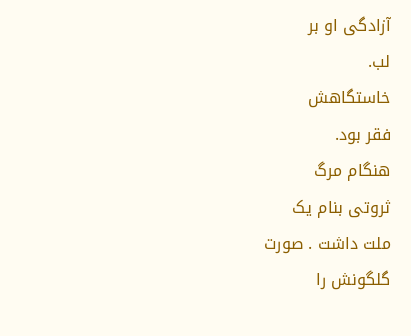آزادگی او بر
لب.
خاستگاهش
فقر بود.
هنگام مرگ
ثروتی بنام یک
ملت داشت . صورت
گلگونش را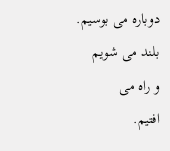دوباره می بوسیم.
بلند می شویم
و راه می
افتیم.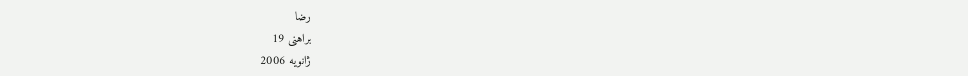رضا
براهنی 19
ژانویه 2006